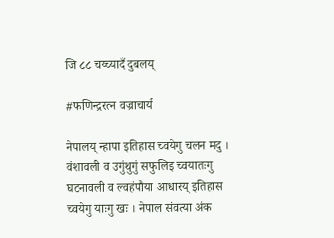जि ८८ चय्च्यादँ दुबलय्

#फणिन्द्ररत्न वज्राचार्य

नेपालय् न्हापा इतिहास च्वयेगु चलन मदु । वंशावली व उगुंथुगुं सफुलिइ च्वयातःगु घटनावली व ल्वहंपौया आधारय् इतिहास च्वयेगु याःगु खः । नेपाल संवत्या अंक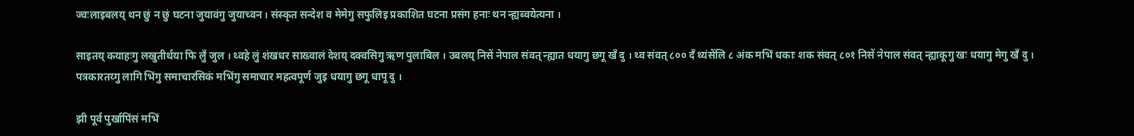ज्वःलाइबलय् थन छुं न छुं घटना जुयावंगु जुयाच्वन । संस्कृत सन्देश व मेमेगु सफुलिइ प्रकाशित घटना प्रसंग हनाः थन न्ह्यब्वयेत्यना ।

साइतय् कयाहःगु लखुतीर्थया फि लुँ जुल । थ्वहे लुं शंखधर साख्वालं देशय् दक्वसिगु ऋण पुलाबिल । उबलय् निसें नेपाल संवत् न्ह्यात धयागु छगू खँ दु । थ्व संवत् ८०० दँ थ्यंसेंलि ८ अंक मभिं धकाः शक संवत् ८०१ निसें नेपाल संवत् न्ह्याकूगु खः धयागु मेगु खँ दु । पत्रकारतय्गु लागि भिंगु समाचारसिकं मभिंगु समाचार महत्वपूर्ण जुइ धयागु छगू धापू दु ।

झी पूर्व पुर्खापिंसं मभिं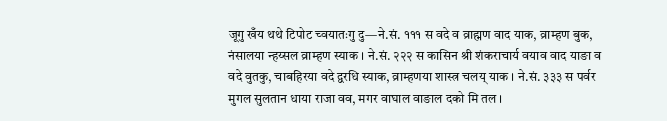जूगु खँय थथे टिपोट च्वयातःगु दु—ने.सं. १११ स वदे व व्राह्मण वाद याक, व्राम्हण बुक, नंसालया न्हय्सल व्राम्हण स्याक । ने.सं. २२२ स कासिन श्री शंकराचार्य वयाव वाद याङा व वदे वुतकु, चाबहिरया वदे द्वरधि स्याक, व्राम्हणया शास्त्र चलय् याक । ने.सं. ३३३ स पर्वर मुगल सुलतान धाया राजा वव, मगर वाघाल वाङाल दको मि तल ।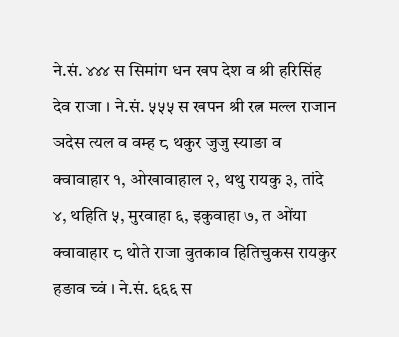ने.सं. ४४४ स सिमांग धन खप देश व श्री हरिसिंह देव राजा । ने.सं. ५५५ स खपन श्री रत्न मल्ल राजान ञदेस त्यल व वम्ह ८ थकुर जुजु स्याङा व क्वावाहार १, ओखावाहाल २, थथु रायकु ३, तांदे ४, थहिति ५, मुरवाहा ६, इकुवाहा ७, त ओंया क्वावाहार ८ थोते राजा वुतकाव हितिचुकस रायकुर हङाव च्वं । ने.सं. ६६६ स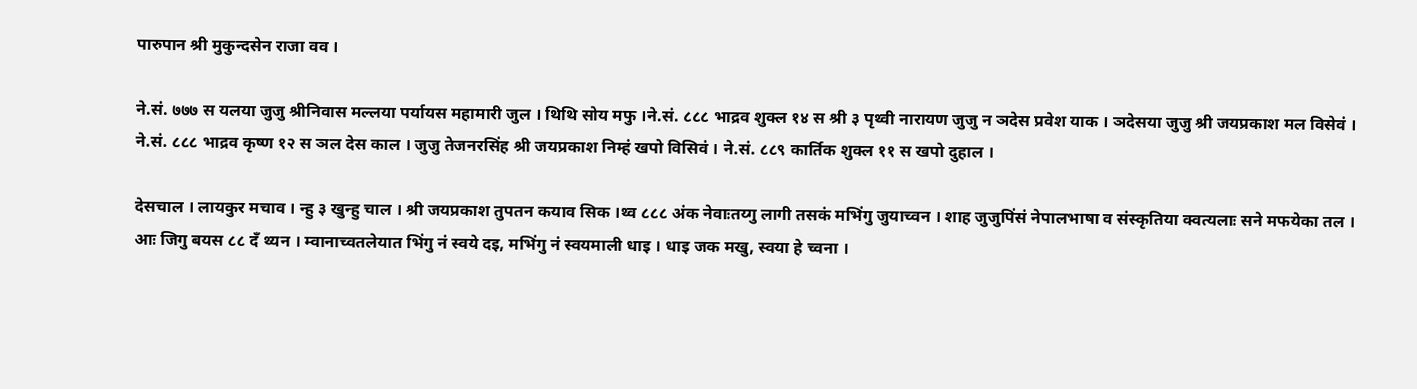पारुपान श्री मुकुन्दसेन राजा वव ।

ने.सं. ७७७ स यलया जुजु श्रीनिवास मल्लया पर्यायस महामारी जुल । थिथि सोय मफु ।ने.सं. ८८८ भाद्रव शुक्ल १४ स श्री ३ पृथ्वी नारायण जुजु न ञदेस प्रवेश याक । ञदेसया जुजु श्री जयप्रकाश मल विसेवं । ने.सं. ८८८ भाद्रव कृष्ण १२ स ञल देस काल । जुजु तेजनरसिंह श्री जयप्रकाश निम्हं खपो विसिवं । ने.सं. ८८९ कार्तिक शुक्ल ११ स खपो दुहाल ।

देसचाल । लायकुर मचाव । न्हु ३ खुन्हु चाल । श्री जयप्रकाश तुपतन कयाव सिक ।थ्व ८८८ अंक नेवाःतय्गु लागी तसकं मभिंगु जुयाच्वन । शाह जुजुपिंसं नेपालभाषा व संस्कृतिया क्वत्यलाः सने मफयेका तल । आः जिगु बयस ८८ दँ थ्यन । म्वानाच्वतलेयात भिंगु नं स्वये दइ, मभिंगु नं स्वयमाली धाइ । धाइ जक मखु, स्वया हे च्वना ।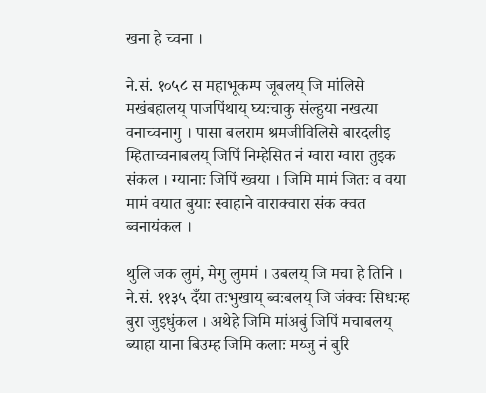खना हे च्वना ।

ने.सं. १०५८ स महाभूकम्प जूबलय् जि मांलिसे मखंबहालय् पाजपिंथाय् घ्यःचाकु संल्हुया नखत्या वनाच्वनागु । पासा बलराम श्रमजीविलिसे बारदलीइ म्हिताच्वनाबलय् जिपिं निम्हेसित नं ग्वारा ग्वारा तुइक संकल । ग्यानाः जिपिं ख्वया । जिमि मामं जितः व वया मामं वयात बुयाः स्वाहाने वाराक्वारा संक क्वत ब्वनायंकल ।

थुलि जक लुमं, मेगु लुममं । उबलय् जि मचा हे तिनि । ने.सं. ११३५ दँया तःभुखाय् ब्वःबलय् जि जंक्वः सिधःम्ह बुरा जुइधुंकल । अथेहे जिमि मांअबुं जिपिं मचाबलय् ब्याहा याना बिउम्ह जिमि कलाः मय्जु नं बुरि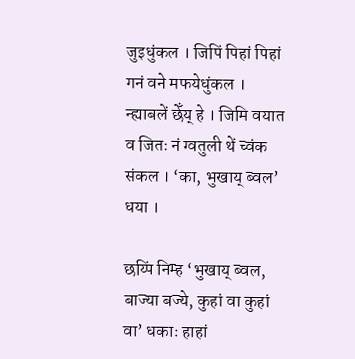जुइधुंकल । जिपिं पिहां पिहां गनं वने मफयेधुंकल । न्ह्याबलें छेँय् हे । जिमि वयात व जितः नं ग्वतुली थें च्वंक संकल । ‘का, भुखाय् ब्वल’ धया ।

छय्पिं निम्ह ‘भुखाय् ब्वल, बाज्या बज्ये, कुहां वा कुहां वा’ धकाः हाहां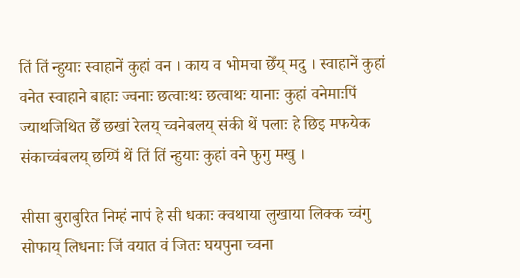तिं तिं न्हुयाः स्वाहानें कुहां वन । काय व भोमचा छेँय् मदु । स्वाहानें कुहां वनेत स्वाहाने बाहाः ज्वनाः छत्वाःथः छत्वाथः यानाः कुहां वनेमाःपिं ज्याथजिथित छेँ छखां रेलय् च्वनेबलय् संकी थें पलाः हे छिइ मफयेक संकाच्वंबलय् छय्पिं थें तिं तिं न्हुयाः कुहां वने फुगु मखु ।

सीसा बुराबुरित निम्हं नापं हे सी धकाः क्वथाया लुखाया लिक्क च्वंगु सोफाय् लिधनाः जिं वयात वं जितः घयपुना च्वना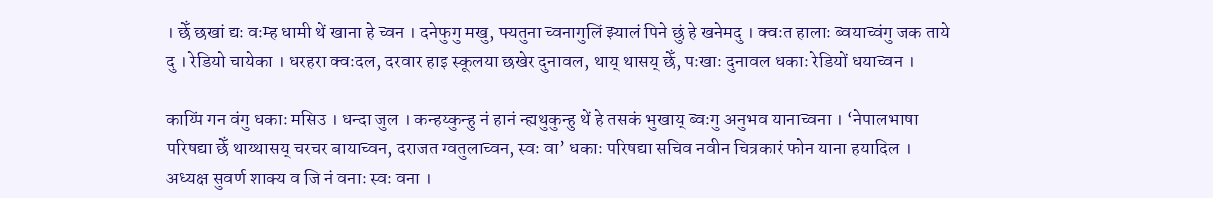। छेँ छखां द्यः वःम्ह धामी थें खाना हे च्वन । दनेफुगु मखु, फ्यतुना च्वनागुलिं झ्यालं पिने छुं हे खनेमदु । क्वःत हालाः ब्वयाच्वंगु जक ताये दु । रेडियो चायेका । धरहरा क्वःदल, दरवार हाइ स्कूलया छखेर दुनावल, थाय् थासय् छेँ, पःखाः दुनावल धकाः रेडियों धयाच्वन ।

काय्पिं गन वंगु धकाः मसिउ । धन्दा जुल । कन्हय्कुन्हु नं हानं न्ह्यथुकुन्हु थें हे तसकं भुखाय् ब्वःगु अनुभव यानाच्वना । ‘नेपालभाषा परिषद्या छेँ थाय्थासय् चरचर बायाच्वन, दराजत ग्वतुलाच्वन, स्वः वा’ धकाः परिषद्या सचिव नवीन चित्रकारं फोन याना हयादिल । अध्यक्ष सुवर्ण शाक्य व जि नं वनाः स्वः वना ।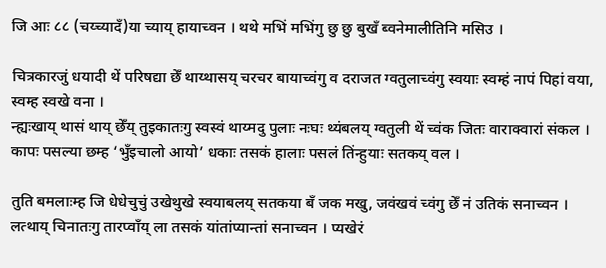जि आः ८८ (चय्च्यादँ)या च्याय् हायाच्वन । थथे मभिं मभिंगु छु छु बुखँ ब्वनेमालीतिनि मसिउ ।

चित्रकारजुं धयादी थें परिषद्या छेँ थाय्थासय् चरचर बायाच्वंगु व दराजत ग्वतुलाच्वंगु स्वयाः स्वम्हं नापं पिहां वया, स्वम्ह स्वखे वना ।
न्ह्यःखाय् थासं थाय् छेँय् तुइकातःगु स्वस्वं थाय्मदु पुलाः नःघः थ्यंबलय् ग्वतुली थें च्वंक जितः वाराक्वारां संकल । कापः पसल्या छम्ह ‘भुँइचालो आयो’ धकाः तसकं हालाः पसलं तिंन्हुयाः सतकय् वल ।

तुति बमलाःम्ह जि धेधेचुचुं उखेथुखे स्वयाबलय् सतकया बँ जक मखु, जवंखवं च्वंगु छेँ नं उतिकं सनाच्वन । लत्थाय् चिनातःगु तारप्वाँय् ला तसकं यांतांप्यान्तां सनाच्वन । प्यखेरं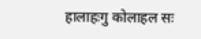हालाहःगु कोलाहल सः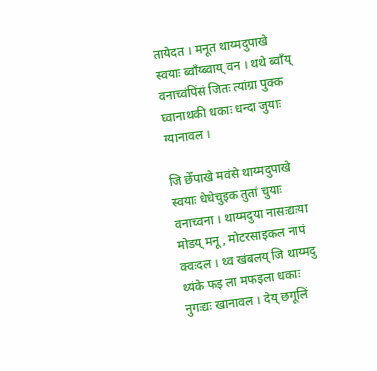तायेदत । मनूत थाय्मदुपाखे स्वयाः ब्वाँय्ब्वाय् वन । थथे ब्वाँय् वनाच्वंपिंसं जितः त्यांग्रा पुक्क घ्वानाथकी धकाः धन्दा जुयाः ग्यानावल ।

जि छेँपाखे मवंसे थाय्मदुपाखे स्वयाः धेधेचुइक तुतां चुयाः वनाच्वना । थाय्मदुया नासःद्यःया मोडय् मनू, मोटरसाइकल नापं क्वःदल । थ्व खंबलय् जि थाय्मदु थ्यंके फइ ला मफइला धकाः नुगःद्यः खानावल । देय् छगूलिं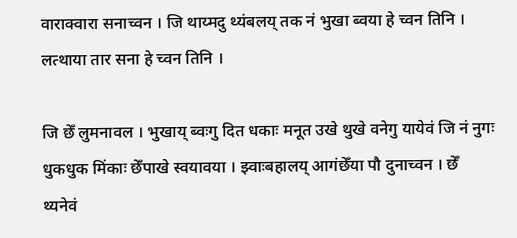वाराक्वारा सनाच्वन । जि थाय्मदु थ्यंबलय् तक नं भुखा ब्वया हे च्वन तिनि । लत्थाया तार सना हे च्वन तिनि ।

जि छेँ लुमनावल । भुखाय् ब्वःगु दित धकाः मनूत उखे थुखे वनेगु यायेवं जि नं नुगः धुकधुक मिंकाः छेँपाखे स्वयावया । झ्वाःबहालय् आगंछेँया पौ दुनाच्वन । छेँ थ्यनेवं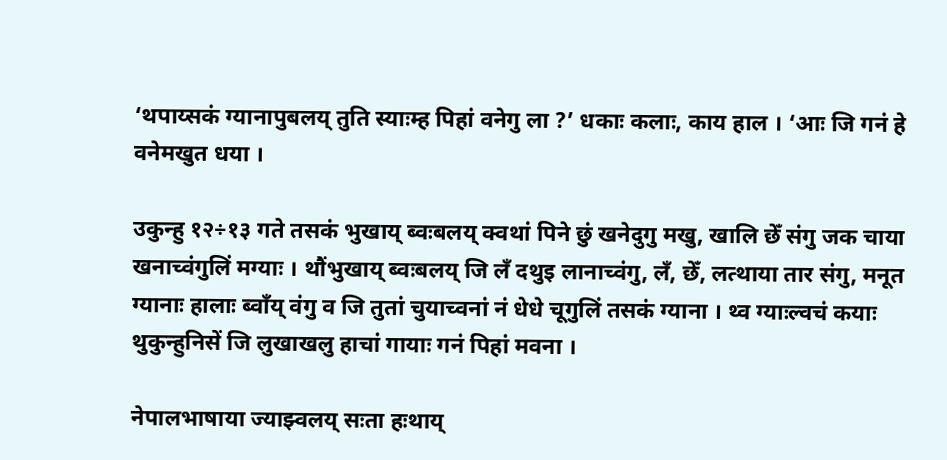‘थपाय्सकं ग्यानापुबलय् तुति स्याःम्ह पिहां वनेगु ला ?’ धकाः कलाः, काय हाल । ‘आः जि गनं हे वनेमखुत धया ।

उकुन्हु १२÷१३ गते तसकं भुखाय् ब्वःबलय् क्वथां पिने छुं खनेदुगु मखु, खालि छेँ संगु जक चाया खनाच्वंगुलिं मग्याः । थौंभुखाय् ब्वःबलय् जि लँ दथुइ लानाच्वंगु, लँ, छेँ, लत्थाया तार संगु, मनूत ग्यानाः हालाः ब्वाँय् वंगु व जि तुतां चुयाच्वनां नं धेधे चूगुलिं तसकं ग्याना । थ्व ग्याःल्वचं कयाः थुकुन्हुनिसें जि लुखाखलु हाचां गायाः गनं पिहां मवना ।

नेपालभाषाया ज्याझ्वलय् सःता हःथाय्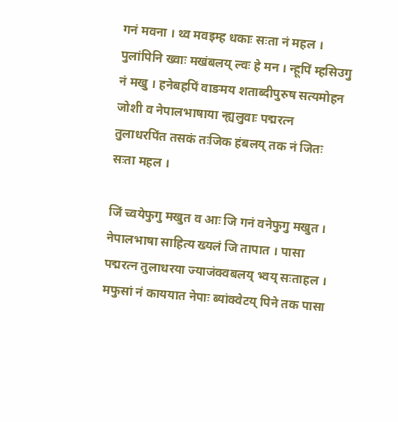गनं मवना । थ्व मवइम्ह धकाः सःता नं महल । पुलांपिनि ख्वाः मखंबलय् ल्वः हे मन । न्हूपिं म्हसिउगु नं मखु । हनेबहपिं वाङमय शताब्दीपुरुष सत्यमोहन जोशी व नेपालभाषाया न्ह्यलुवाः पद्मरत्न तुलाधरपिंत तसकं तःजिक हंबलय् तक नं जितः सःता महल ।

जिं च्वयेफुगु मखुत व आः जि गनं वनेफुगु मखुत । नेपालभाषा साहित्य ख्यलं जि तापात । पासा पद्मरत्न तुलाधरया ज्याजंक्वबलय् भ्वय् सःताहल । मफुसां नं काययात नेपाः ब्यांक्वेटय् पिने तक पासा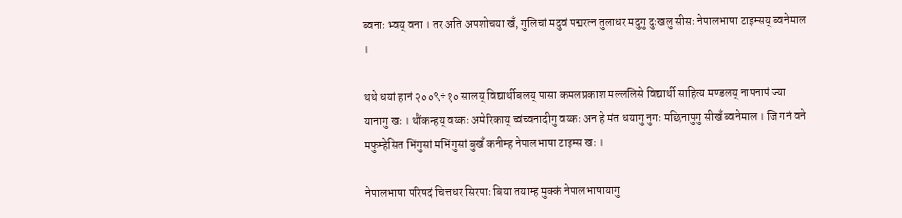ब्वनाः भ्वय् वना । तर अति अपशोचया खँ, गुलिचां मदुवं पद्मरत्न तुलाधर मदुगु दुःखलु सीसः नेपालभाषा टाइम्सय् ब्वनेमाल ।

थथे धयां हानं २००९÷१० सालय् विद्यार्थीबलय् पासा कमलप्रकाश मल्ललिसे विद्यार्थी साहित्य मण्डलय् नापनापं ज्या यानागु खः । थौंकन्हय् वय्कः अमेरिकाय् च्वंच्वनादीगु वय्कः अन हे मंत धयागु नुगः मछिनापुगु सीखँ ब्वनेमाल । जि गनं वने मफुम्हेसित भिंगुसां मभिंगुसां बुखँ कनीम्ह नेपालभाषा टाइम्स खः ।

नेपालभाषा परिषदं चित्तधर सिरपाः बिया तयाम्ह मुक्कं नेपालभाषायागु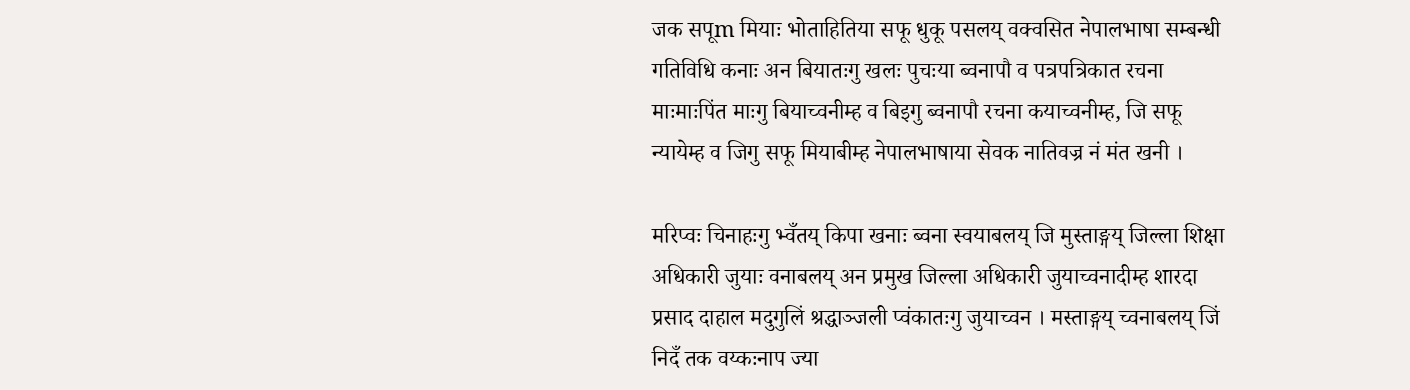जक सपूm मियाः भोताहितिया सफू धुकू पसलय् वक्वसित नेपालभाषा सम्बन्धी गतिविधि कनाः अन बियातःगु खलः पुचःया ब्वनापौ व पत्रपत्रिकात रचना माःमाःपिंत माःगु बियाच्वनीम्ह व बिइगु ब्वनापौ रचना कयाच्वनीम्ह, जि सफू न्यायेम्ह व जिगु सफू मियाबीम्ह नेपालभाषाया सेवक नातिवज्र नं मंत खनी ।

मरिप्वः चिनाहःगु भ्वँतय् किपा खनाः ब्वना स्वयाबलय् जि मुस्ताङ्गय् जिल्ला शिक्षा अधिकारी जुयाः वनाबलय् अन प्रमुख जिल्ला अधिकारी जुयाच्वनादीम्ह शारदा प्रसाद दाहाल मदुगुलिं श्रद्धाञ्जली प्वंकातःगु जुयाच्वन । मस्ताङ्गय् च्वनाबलय् जिं निदँ तक वय्कःनाप ज्या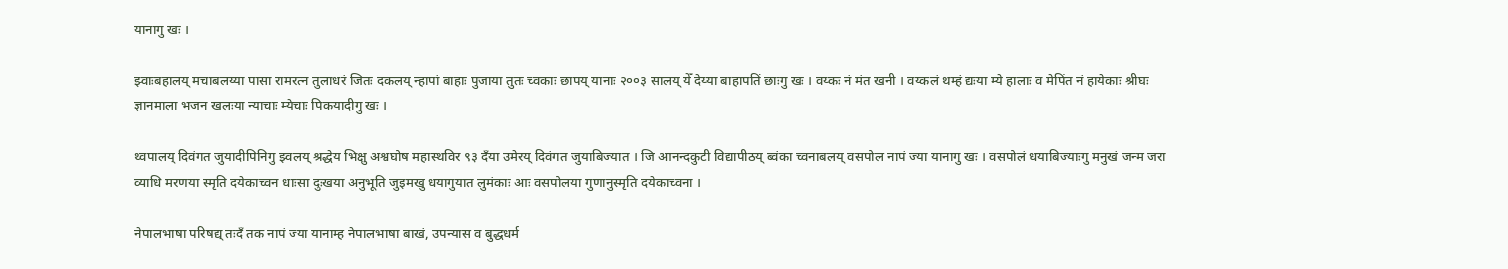यानागु खः ।

झ्वाःबहालय् मचाबलय्या पासा रामरत्न तुलाधरं जितः दकलय् न्हापां बाहाः पुजाया तुतः च्वकाः छापय् यानाः २००३ सालय् येँ देय्या बाहापतिं छाःगु खः । वय्कः नं मंत खनी । वय्कलं थम्हं द्यःया म्ये हालाः व मेपिंत नं हायेकाः श्रीघः ज्ञानमाला भजन खलःया न्याचाः म्येचाः पिकयादीगु खः ।

थ्वपालय् दिवंगत जुयादीपिनिगु झ्वलय् श्रद्धेय भिक्षु अश्वघोष महास्थविर ९३ दँया उमेरय् दिवंगत जुयाबिज्यात । जि आनन्दकुटी विद्यापीठय् ब्वंका च्वनाबलय् वसपोल नापं ज्या यानागु खः । वसपोलं धयाबिज्याःगु मनुखं जन्म जरा व्याधि मरणया स्मृति दयेकाच्वन धाःसा दुःखया अनुभूति जुइमखु धयागुयात लुमंकाः आः वसपोलया गुणानुस्मृति दयेकाच्वना ।

नेपालभाषा परिषद्य् तःदँ तक नापं ज्या यानाम्ह नेपालभाषा बाखं, उपन्यास व बुद्धधर्म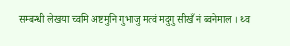सम्बन्धी लेखया च्वमि अष्टमुनि गुभाजु मत्वं मदुगु सीखँ नं ब्वनेमाल । थ्व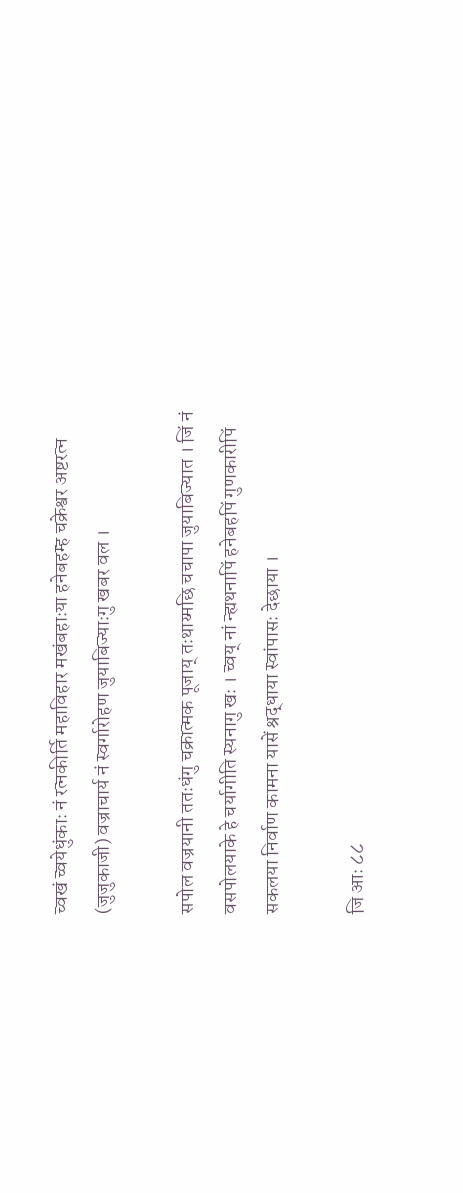च्वखं च्वयेधुंकाः नं रत्नकीर्ति महाविहार मखंबहाःया हनेबहम्ह चक्रेश्वर अष्टरत्न (जुजुकाजी) वज्राचार्य नं स्वर्गारोहण जुयाबिज्याःगु खबर वल ।

सपोल वज्रयानी ततःधंगु चक्रात्मक पूजाय् तःथाय्मछि चचापा जुयाबिज्यात । जिं नं वसपोलयाके हे चर्यागीति स्यनागु खः । च्वय् नां न्ह्यथनापिं हनेबहपिं गुणकारीपिं सकलया निर्वाण कामना यासें श्रद्धाया स्वांपासः देछाया ।

जि आः ८८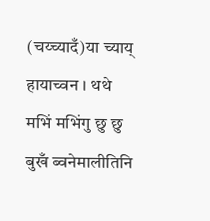(चय्च्यादँ)या च्याय् हायाच्वन । थथे मभिं मभिंगु छु छु बुखँ ब्वनेमालीतिनि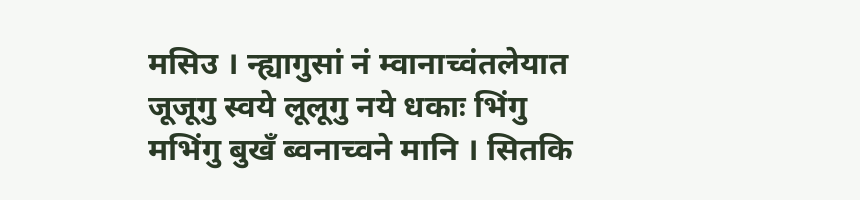मसिउ । न्ह्यागुसां नं म्वानाच्वंतलेयात जूजूगु स्वये लूलूगु नये धकाः भिंगु मभिंगु बुखँ ब्वनाच्वने मानि । सितकि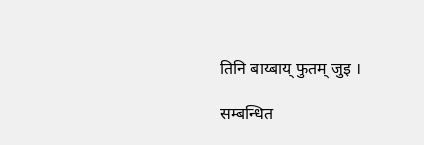तिनि बाय्बाय् फुतम् जुइ ।

सम्बन्धित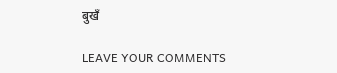बुखँ

LEAVE YOUR COMMENTS